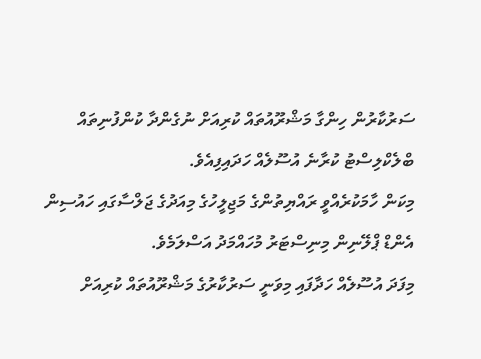ސަރުކާރުން ހިންގާ މަޝްރޫއުތައް ކުރިއަށް ނުގެންދާ ކުންފުނިތައް ބްލެކްލިސްޓު ކުރާނެ އުސޫލެއް ހަދައިފިއެވެ.
މިކަން ހާމަކުރެއްވީ ރައްޔިތުންގެ މަޖިލީހުގެ މިއަދުގެ ޖަލްސާގައި ހައުސިން އެންޑް ޕްލޭނިން މިނިސްޓަރު މުހައްމަދު އަސްލަމެވެ.
މިފަދަ އުސޫލެއް ހަދާފައި މިވަނީ ސަރުކާރުގެ މަޝްރޫއުތައް ކުރިއަށް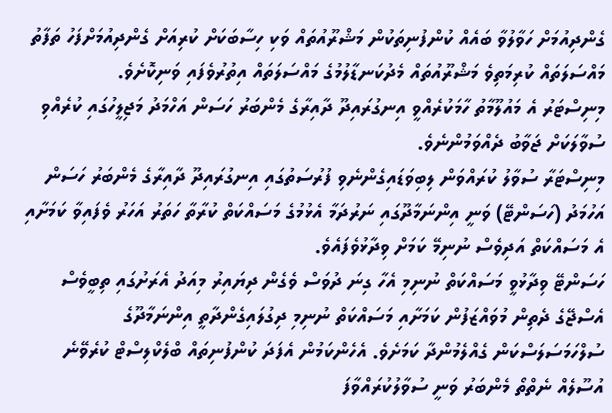ގެންދިއުމަށް ހަވާލުވާ ބައެއް ކުންފުނިތަކުން މަޝްރޫއުތައް ވަކި ހިސާބަކަށް ކުރިއަށް ގެންދިއުމަށްފަހު ތަފާތު މައްސަލަތައް ކުރިމަތިވެ މަޝްރޫއުތައް މެދުކަނޑާލުމުގެ މައްސަލަތައް އިތުރުވެފައި ވަނިކޮށެވެ.
މިނިސްޓަރު އެ މައުލޫމާތު ހާމަކުރެއްވީ އިނގުރައިދޫ ދާއިރާގެ މެންބަރު ހަސަން އަހްމަދު މަޖިލީހުގައި ކުރެއްވި ސުވާލަކަށް ޖަވާބު ދެއްވަމުންނެވެ.
މިނިސްޓަރާ ސުވާލު ކުރައްވަން ލިބިވަޑައިގެންނެވި ފުރުސަތުގައި އިނގުރައިދޫ ދާއިރާގެ މެންބަރު ހަސަން އަހުމަދު (ހަސަންޓޭ) ވަނީ އިންނަމާދޫގައި ނަރުދަމާ އެޅުމުގެ މަސައްކަތް ކުރާތާ ހަތަރު އަހަރު ވެފައިވާ ކަމަށާއި އެ މަސައްކަތް އަދިވެސް ނުނިމޭ ކަމަށް ވިދާޅުވެފައެވެ.
ހަސަންޓޭ ވިދާޅުވީ މަސައްކަތް ނުނިމި އެހާ ގިނަ ދުވަސް ވެގެން ދިޔައިރު މިއަދު އެރަށުގައި ތިބީވެސް އެސްޖޭގެ ދެތިން މުވައްޒަފުން ކަމަށާއި މަސައްކަތް ނުނިމި ދިގުލައިގެންދާތީ އިންނަމާދޫގެ ސުލްހަމަސަލަސްކަން ގެއްލެމުންދާ ކަމަށެވެ. އެހެންކަމުން އެފަދަ ކުންފުނިތައް ބްލެކްލިސްޓް ކުރެވޭނެ އުސޫލެއް ނެތްތޯ މެންބަރު ވަނީ ސުވާލުކުރައްވާފަ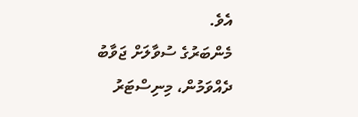އެވެ.
މެންބަރުގެ ސުވާލަށް ޖަވާބު ދެއްވަމުން، މިނިސްޓަރު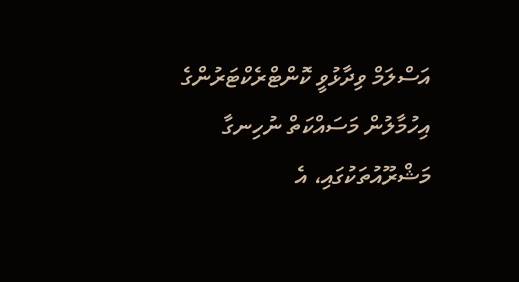އަސްލަމް ވިދާޅުވީ ކޮންޓްރެކްޓަރުންގެ އިހުމާލުން މަސައްކަތް ނުހިނގާ މަޝްރޫއުތަކުގައި، އެ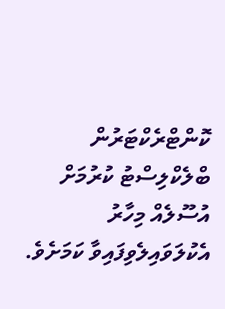ކޮންޓްރެކްޓަރުން ބްލެކްލިސްޓު ކުރުމަށް އުސޫލެއް މިހާރު އެކުލަވައިލެވިފައިވާ ކަމަށެވެ.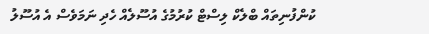ކުންފުނިތައް ބްލެކް ލިސްޓް ކުރުމުގެ އުސޫލެއް ހެދި ނަމަވެސް އެ އުސޫލު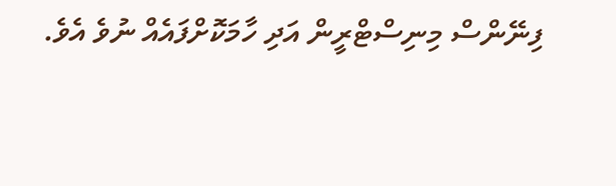ފިނޭންސް މިނިސްޓްރީން އަދި ހާމަކޮށްފައެއް ނުވެ އެވެ.